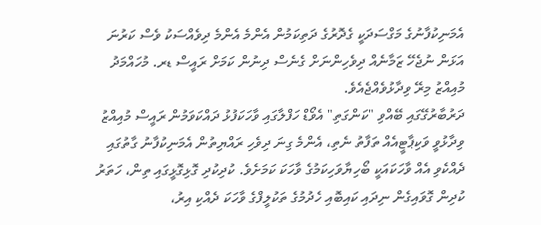އެމަނިކުފާނުގެ މަގްސަދަކީ ގެދޮރުގެ ދަތިކަމުން އެންމެ އެންމެ ދިވެއްސަކު ވެސް ކަރުނަ އަޅަން ނުޖެހޭ ޒަމާނެއް ދިވެހިންނަށް ގެނެސް ދިނުން ކަމަށް ރައީސް ޑރ. މުހައްމަދު މުއިއްޒު މިރޭ ވިދާޅުވެއްޖެއެވެ.
ދަރުބާރުގޭގައި ބޭއްވި "ކަންގަތި" އެވޯޑް ހަފްލާގައި ވާހަކަފުޅު ދައްކަވަމުން ރައީސް މުއިއްޒު ވިދާޅުވީ ވަކިޕާޓީއެއް ތަފާތު ނެތި، އެންމެ ގިނަ ދިވެހި ރައްޔިތުން އެމަނިކުފާނު ގާތުގައި ދެއްކެވި އެއް ވާހަކައަކީ ބޯހިޔާވަހިކަމުގެ ވާހަކަ ކަމަށެވެ. ކުދިކުދި ގޮޅިގޮޅީގައި ތިން، ހަތަރު ކުދިން ގޮވައިގެން ނިދައި ކައިބޮއި ހެދުމުގެ ތަކުލީފްގެ ވާހަކަ ދެއްކި އިރު،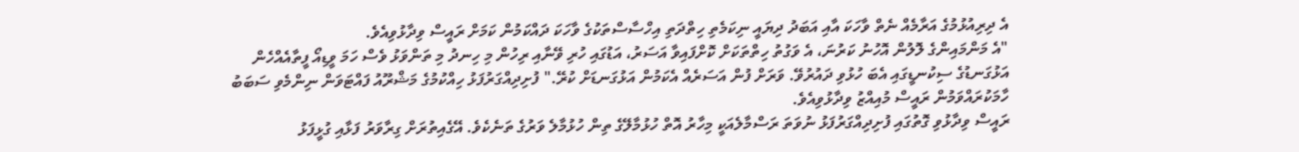އެ ދިރިއުޅުމުގެ އަރާމެއް ނެތް ވާހަކަ އާއި އަބަދު ދިޔައީ ނިކަމެތި ހިތްދަތި އިހްސާސްތަކުގެ ވާހަކަ ދައްކަމުން ކަމަށް ރައީސް ވިދާޅުވިއެވެ.
"އެ މަންމައިންގެ ލޮލުން އޮހުނު ކަރުނަ، އެ ވަގުތު ހިތްތަކަށް ކޮށްފައިވާ އަސަރު، އަޑުގައި ހުރި ވޭނާއި ރިހުން މި ހިނދު މި ތަންވަޅު ވެސް ހަމަ ވީޑިއޯ ފީތާއެއްހެން އަޅުގަނޑުގެ ސިކުނޑީގައި އެބަ ހުޅުވި ދައުރުވޭ. ވަރަށް ފުން އަސަރެއް އެކަމުން އަޅުގަނޑަށް ކުރޭ." ފުށިދިއްގަރުފަޅު ހިއްކުމުގެ މަޝްރޫއު ފައްޓަވަން ނިންމެވި ސަބަބު ހާމަކުރައްވަމުން ރައީސް މުއިއްޒު ވިދާޅުވިއެވެ.
ރައީސް ވިދާޅުވި ގޮތުގައި ފުށިދިއްގަރުފަޅު ނުވަތަ ރަސްމާލެއަކީ މިހާރު އޮތް ހުޅުމާލޭގެ ތިން ހުޅުމާލެ ވަރުގެ ތަނެކެވެ. އޭގެއިތުރަށް ގިރާވަރު ފަޅާއި ގުޅީފަޅު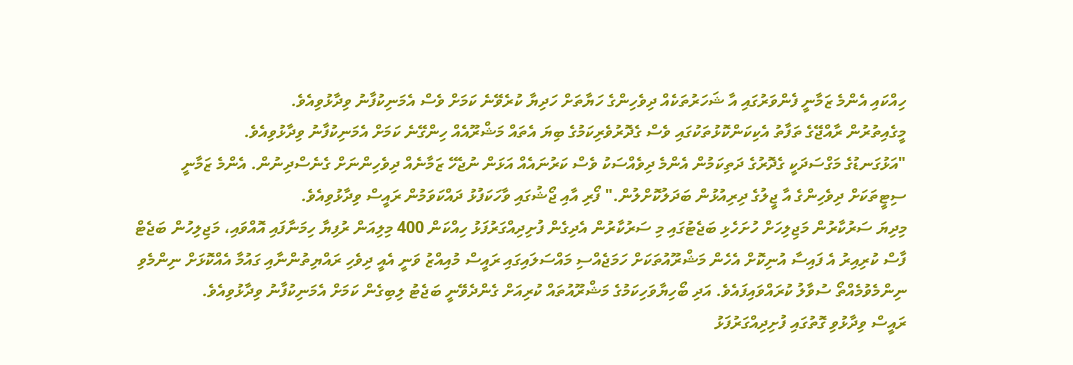ހިއްކައި އެންމެ ޒަމާނީ ފެންވަރުގައި އާ ޝަހަރުތަކެއް ދިވެހިންގެ ހަޔާތަށް ހަދިޔާ ކުރެވޭނެ ކަމަށް ވެސް އެމަނިކުފާނު ވިދާޅުވިއެވެ.
މީގެއިތުރުން ރާއްޖޭގެ ތަފާތު އެކިކަންކޮޅުތަކުގައި ވެސް ގެދޮރުވެރިކަމުގެ ބިޔަ އެތައް މަޝްރޫއެއް ހިންގޭނެ ކަމަށް އެމަނިކުފާނު ވިދާޅުވިއެވެ.
"އަޅުގަނޑުގެ މަގްސަދަކީ ގެދޮރުގެ ދަތިކަމުން އެންމެ ދިވެއްސަކު ވެސް ކަރުނައެއް އަޅަން ނުޖެހޭ ޒަމާނެއް ދިވެހިންނަށް ގެނެސްދިނުން. އެންމެ ޒަމާނީ ސިޓީތަކަށް ދިވެހިންގެ އާ ޖީލުގެ ދިރިއުޅުން ބަދަލުކޮށްލުން." ފޯރި އާއި ޖޯޝުގައި ވާހަކަފުޅު ދައްކަވަމުން ރައީސް ވިދާޅުވިއެވެ.
މިދިޔަ ސަރުކާރުން މަޖިލިހަށް ހުށަހެޅި ބަޖެޓުގައި މި ސަރުކާރުން އެދިގެން ފުށިދިއްގަރުފަޅު ހިއްކަން 400 މިލިއަން ރުފިޔާ ހިމަނާފައި އޮއްވައި، މަޖިލިހުން ބަޖެޓް ފާސް ކުރިއިރު އެ ފައިސާ އުނިކޮށް އެހެން މަޝްރޫއުތަކަށް ހަމަޖެއްސި މައްސަލައިގައި ރައީސް މުއިއްޒު ވަނީ އެއީ ދިވެހި ރައްޔިތުންނާއި ގައުމާ އެއްކޮޅަށް ނިންމެވި ނިންމެވުމެއްތޯ ސުވާލު ކުރައްވައިފައެވެ. އަދި ބޯހިޔާވަހިކަމުގެ މަޝްރޫއުތައް ކުރިއަށް ގެންދެވޭނީ ބަޖެޓު ލިބިގެން ކަމަށް އެމަނިކުފާނު ވިދާޅުވިއެވެ.
ރައީސް ވިދާޅުވި ގޮތުގައި ފުށިދިއްގަރުފަޅު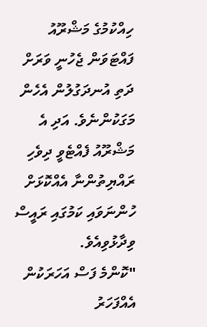ހިއްކުމުގެ މަޝްރޫއު ފައްޓަވަން ޖެހުނީ ވަރަށް ދަތި އުނދަގުލުން އެހެން މަގަކުންނެވެ. އަދި އެ މަޝްރޫއު ފެއްޓެވީ ދިވެހި ރައްޔިތުންނާ އެއްކޮޅަށް ހުންނަވައި ކަމުގައި ރައީސް ވިދާޅުވިއެވެ.
"ކޮންމެ ފަސް އަހަރަކުން އެއްފަހަރު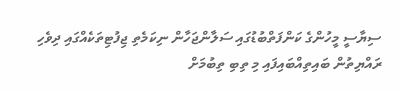ސިޔާސީ މީހުންގެ ކަންފަތްބުޑުގައި ސަލާންޖަހާން ނިކަމެތި ޖިފުޓިތަކެއްގައި ދިވެހި ރައްޔިތުން ބައިތިއްބައިފައި މި ތިބި ތިބުމަށް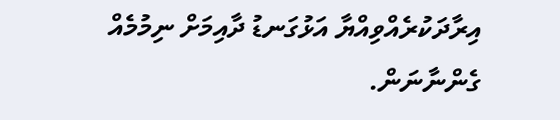އިރާދަކުރެއްވިއްޔާ އަޅުގަނޑު ދާއިމަށް ނިމުމެއް ގެންނާނަން.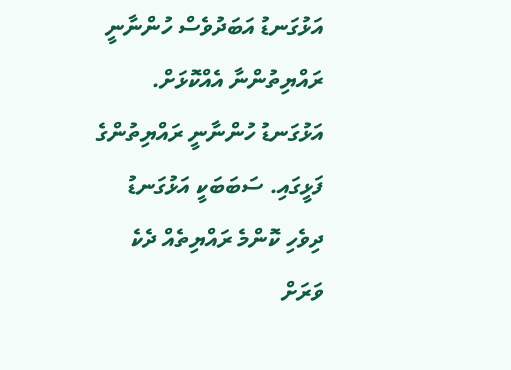އަޅުގަނޑު އަބަދުވެސް ހުންނާނީ ރައްޔިތުންނާ އެއްކޮޅަށް. އަޅުގަނޑު ހުންނާނީ ރައްޔިތުންގެ ފަޅީގައި. ސަބަބަކީ އަޅުގަނޑު ދިވެހި ކޮންމެ ރައްޔިތެއް ދެކެ ވަރަށް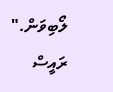ލޯބިވަން." ރައީސް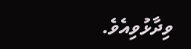ވިދާޅުވިއެވެ.